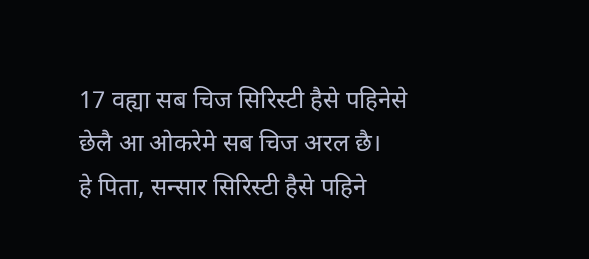17 वह्या सब चिज सिरिस्टी हैसे पहिनेसे छेलै आ ओकरेमे सब चिज अरल छै।
हे पिता, सन्सार सिरिस्टी हैसे पहिने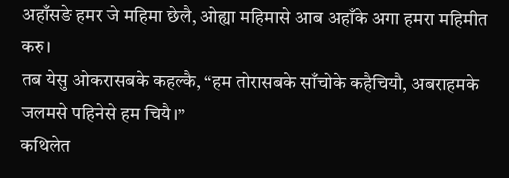अहाँसङे हमर जे महिमा छेलै, ओह्या महिमासे आब अहाँके अगा हमरा महिमीत करु।
तब येसु ओकरासबके कहल्कै, “हम तोरासबके साँचोके कहैचियौ, अबराहमके जलमसे पहिनेसे हम चियै।”
कथिलेत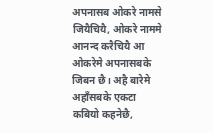अपनासब ओकरे नामसे जियैचियै, ओकरे नाममे आनन्द करैचियै आ ओकरेमे अपनासबके जिबन छै। अहै बारेमे अहाँसबके एकटा कबियो कहनेछै,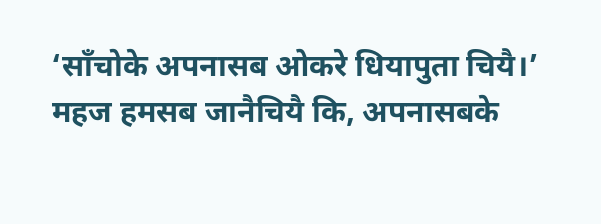‘साँचोके अपनासब ओकरे धियापुता चियै।’
महज हमसब जानैचियै कि, अपनासबके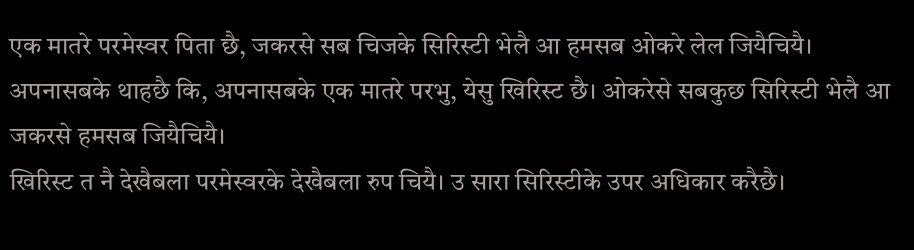एक मातरे परमेस्वर पिता छै, जकरसे सब चिजके सिरिस्टी भेलै आ हमसब ओकरे लेल जियैचियै। अपनासबके थाहछै कि, अपनासबके एक मातरे परभु, येसु खिरिस्ट छै। ओकरेसे सबकुछ सिरिस्टी भेलै आ जकरसे हमसब जियैचियै।
खिरिस्ट त नै देखैबला परमेस्वरके देखैबला रुप चियै। उ सारा सिरिस्टीके उपर अधिकार करैछै।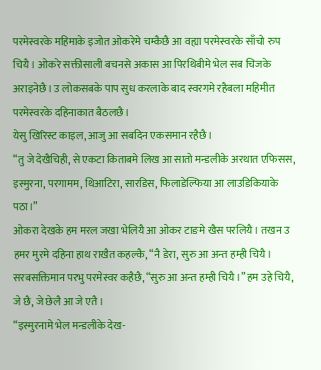परमेस्वरके महिमाके इजोत ओकरेमे चम्कैछै आ वह्या परमेस्वरके साँचो रुप चियै। ओकरे सक्तीसाली बचनसे अकास आ पिरथिबीमे भेल सब चिजके अराइनेछै। उ लोकसबके पाप सुध करलाके बाद स्वरगमे रहैबला महिमीत परमेस्वरके दहिनाकात बैठलछै।
येसु खिरिस्ट काइल, आजु आ सबदिन एकसमान रहैछै।
“तु जे देखैचिही, से एकटा किताबमे लिख आ सातो मन्डलीके अरथात एफिसस, इस्मुरना, परगामम, थिआटिरा, सारडिस, फिलाडेल्फिया आ लाउडिकियाके पठा।”
ओकरा देखके हम मरल जखा भेलियै आ ओकर टाङमे खैस परलियै। तखन उ हमर मुरमे दहिना हाथ राखैत कहल्कै, “नै डेरा, सुरु आ अन्त हम्ही चियै।
सरबसक्तिमान परभु परमेस्वर कहैछै, “सुरु आ अन्त हम्ही चियै।” हम उहे चियै, जे छै, जे छेलै आ जे एतै।
“इस्मुरनामे भेल मन्डलीके देख-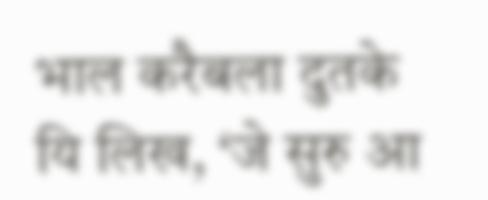भाल करैबला दुतके यि लिख, ‘जे सुरु आ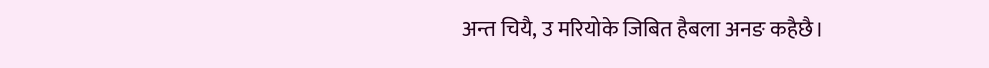अन्त चियै, उ मरियोके जिबित हैबला अनङ कहैछै।